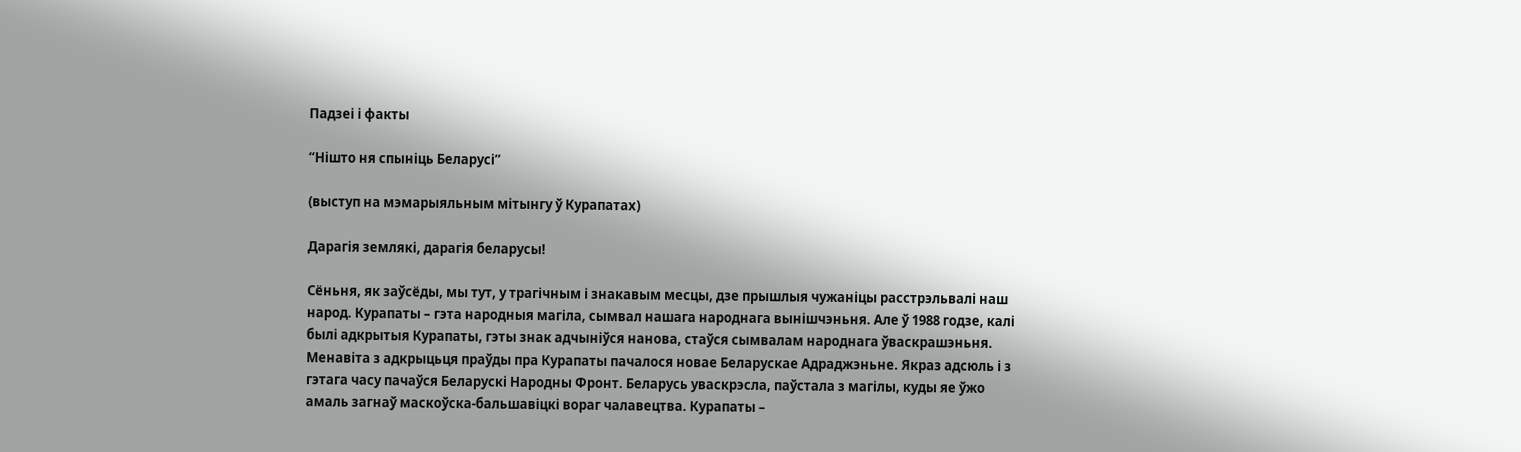Падзеі і факты

“Нішто ня спыніць Беларусі”

(выступ на мэмарыяльным мітынгу ў Курапатах)

Дарагія землякі, дарагія беларусы!

Сёньня, як заўсёды, мы тут, у трагічным і знакавым месцы, дзе прышлыя чужаніцы расстрэльвалі наш народ. Курапаты – гэта народныя магіла, сымвал нашага народнага вынішчэньня. Але ў 1988 годзе, калі былі адкрытыя Курапаты, гэты знак адчыніўся нанова, стаўся сымвалам народнага ўваскрашэньня. Менавіта з адкрыцьця праўды пра Курапаты пачалося новае Беларускае Адраджэньне. Якраз адсюль і з гэтага часу пачаўся Беларускі Народны Фронт. Беларусь уваскрэсла, паўстала з магілы, куды яе ўжо амаль загнаў маскоўска-бальшавіцкі вораг чалавецтва. Курапаты –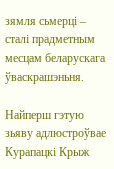зямля сьмерці – сталі прадметным месцам беларускага ўваскрашэньня.

Найперш гэтую зьяву адлюстроўвае Курапацкі Крыж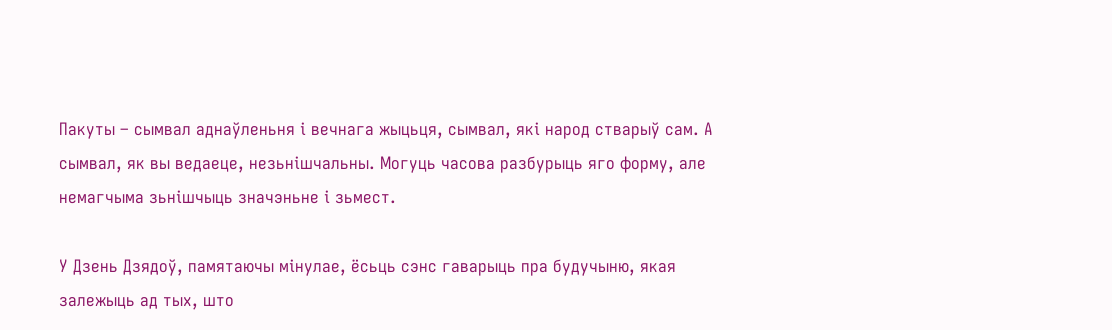Пакуты – сымвал аднаўленьня і вечнага жыцьця, сымвал, які народ стварыў сам. А сымвал, як вы ведаеце, незьнішчальны. Могуць часова разбурыць яго форму, але немагчыма зьнішчыць значэньне і зьмест.

У Дзень Дзядоў, памятаючы мінулае, ёсьць сэнс гаварыць пра будучыню, якая залежыць ад тых, што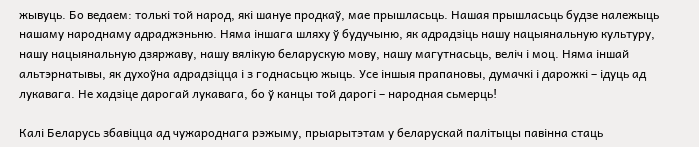жывуць. Бо ведаем: толькі той народ, які шануе продкаў, мае прышласьць. Нашая прышласьць будзе належыць нашаму народнаму адраджэньню. Няма іншага шляху ў будучыню, як адрадзіць нашу нацыянальную культуру, нашу нацыянальную дзяржаву, нашу вялікую беларускую мову, нашу магутнасьць, веліч і моц. Няма іншай альтэрнатывы, як духоўна адрадзіцца і з годнасьцю жыць. Усе іншыя прапановы, думачкі і дарожкі – ідуць ад лукавага. Не хадзіце дарогай лукавага, бо ў канцы той дарогі – народная сьмерць!

Калі Беларусь збавіцца ад чужароднага рэжыму, прыарытэтам у беларускай палітыцы павінна стаць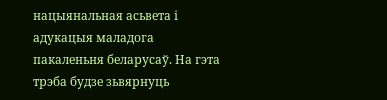нацыянальная асьвета і адукацыя маладога пакаленьня беларусаў. На гэта трэба будзе зьвярнуць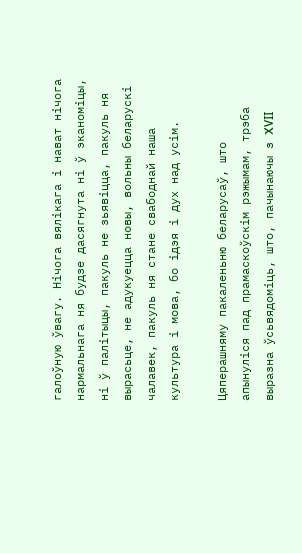галоўную ўвагу. Нічога вялікага і нават нічога нармальнага ня будзе дасягнута ні ў эканоміцы, ні ў палітыцы, пакуль не зьявіцца, пакуль ня вырасьце, не адукуецца новы, вольны беларускі чалавек, пакуль ня стане свабоднай наша культура і мова, бо ідэя і дух над усім.

Цяперашняму пакаленьню беларусаў, што апынуліся пад прамаскоўскім рэжымам, трэба выразна ўсьвядоміць, што, пачынаючы з XVII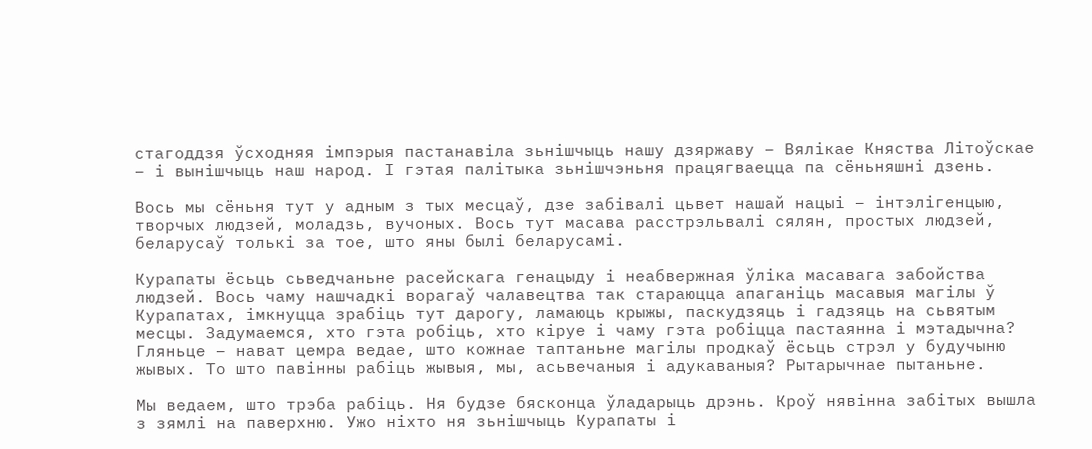стагоддзя ўсходняя імпэрыя пастанавіла зьнішчыць нашу дзяржаву – Вялікае Княства Літоўскае – і вынішчыць наш народ. І гэтая палітыка зьнішчэньня працягваецца па сёньняшні дзень.

Вось мы сёньня тут у адным з тых месцаў, дзе забівалі цьвет нашай нацыі – інтэлігенцыю, творчых людзей, моладзь, вучоных. Вось тут масава расстрэльвалі сялян, простых людзей, беларусаў толькі за тое, што яны былі беларусамі.

Курапаты ёсьць сьведчаньне расейскага генацыду і неабвержная ўліка масавага забойства людзей. Вось чаму нашчадкі ворагаў чалавецтва так стараюцца апаганіць масавыя магілы ў Курапатах, імкнуцца зрабіць тут дарогу, ламаюць крыжы, паскудзяць і гадзяць на сьвятым месцы. Задумаемся, хто гэта робіць, хто кіруе і чаму гэта робіцца пастаянна і мэтадычна? Гляньце – нават цемра ведае, што кожнае таптаньне магілы продкаў ёсьць стрэл у будучыню жывых. То што павінны рабіць жывыя, мы, асьвечаныя і адукаваныя? Рытарычнае пытаньне.

Мы ведаем, што трэба рабіць. Ня будзе бясконца ўладарыць дрэнь. Кроў нявінна забітых вышла з зямлі на паверхню. Ужо ніхто ня зьнішчыць Курапаты і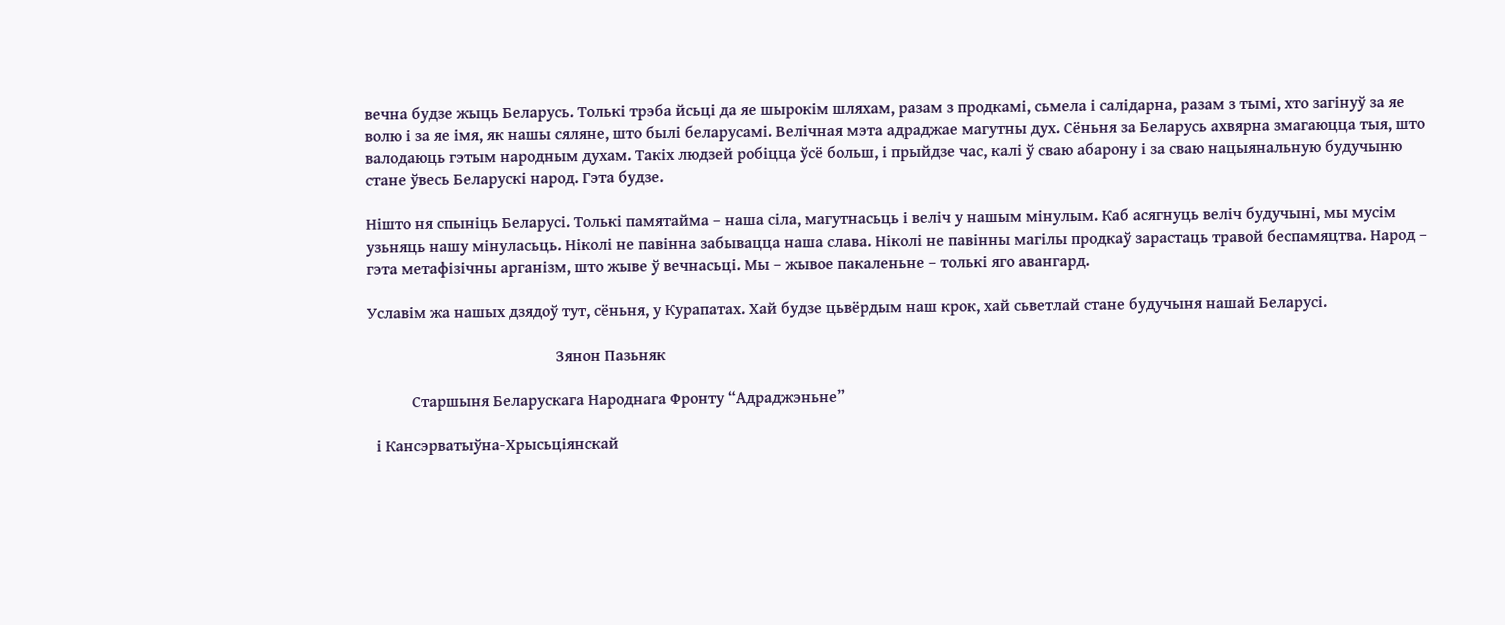вечна будзе жыць Беларусь. Толькі трэба йсьці да яе шырокім шляхам, разам з продкамі, сьмела і салідарна, разам з тымі, хто загінуў за яе волю і за яе імя, як нашы сяляне, што былі беларусамі. Велічная мэта адраджае магутны дух. Сёньня за Беларусь ахвярна змагаюцца тыя, што валодаюць гэтым народным духам. Такіх людзей робіцца ўсё больш, і прыйдзе час, калі ў сваю абарону і за сваю нацыянальную будучыню стане ўвесь Беларускі народ. Гэта будзе.

Нішто ня спыніць Беларусі. Толькі памятайма – наша сіла, магутнасьць і веліч у нашым мінулым. Каб асягнуць веліч будучыні, мы мусім узьняць нашу мінуласьць. Ніколі не павінна забывацца наша слава. Ніколі не павінны магілы продкаў зарастаць травой беспамяцтва. Народ – гэта метафізічны арганізм, што жыве ў вечнасьці. Мы – жывое пакаленьне – толькі яго авангард.

Уславім жа нашых дзядоў тут, сёньня, у Курапатах. Хай будзе цьвёрдым наш крок, хай сьветлай стане будучыня нашай Беларусі.

                                               Зянон Пазьняк

           Старшыня Беларускага Народнага Фронту “Адраджэньне”

  і Кансэрватыўна-Хрысьціянскай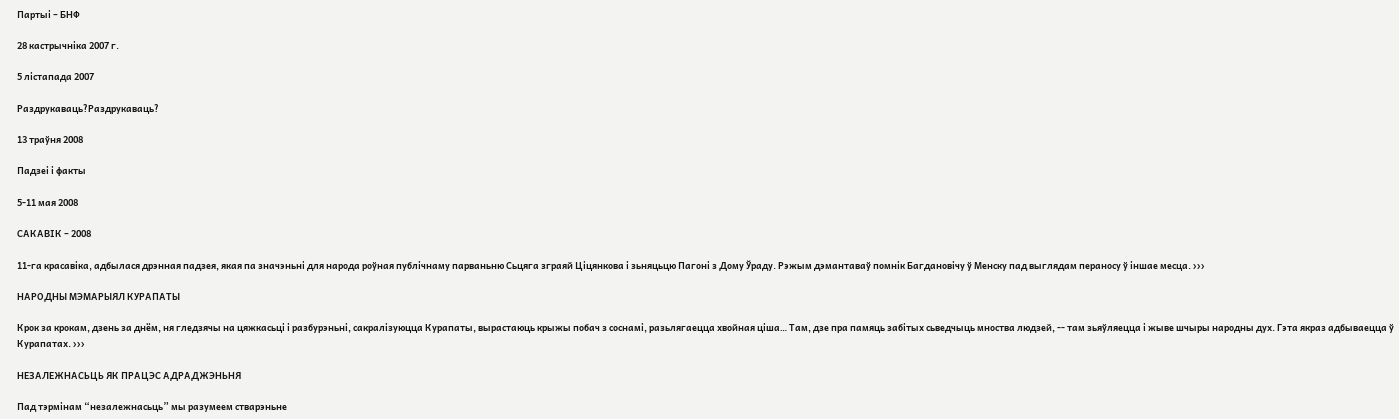Партыі – БНФ

28 кастрычніка 2007 г.

5 лістапада 2007

Раздрукаваць?Раздрукаваць?

13 траўня 2008

Падзеі і факты

5-11 мая 2008

САКАВІК – 2008

11-га красавіка, адбылася дрэнная падзея, якая па значэньні для народа роўная публічнаму парваньню Сьцяга зграяй Ціцянкова і зьняцьцю Пагоні з Дому Ўраду. Рэжым дэмантаваў помнік Багдановічу ў Менску пад выглядам пераносу ў іншае месца. ›››

НАРОДНЫ МЭМАРЫЯЛ КУРАПАТЫ

Крок за крокам, дзень за днём, ня гледзячы на цяжкасьці і разбурэньні, сакралізуюцца Курапаты, вырастаюць крыжы побач з соснамі, разьлягаецца хвойная ціша… Там, дзе пра памяць забітых сьведчыць мноства людзей, -- там зьяўляецца і жыве шчыры народны дух. Гэта якраз адбываецца ў Курапатах. ›››

НЕЗАЛЕЖНАСЬЦЬ ЯК ПРАЦЭС АДРАДЖЭНЬНЯ

Пад тэрмінам “незалежнасьць” мы разумеем стварэньне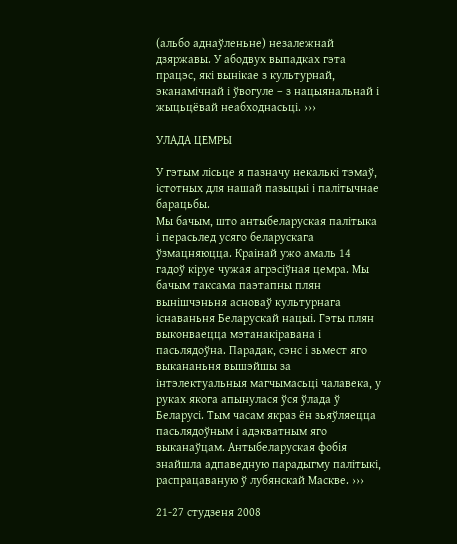(альбо аднаўленьне) незалежнай дзяржавы. У абодвух выпадках гэта працэс, які вынікае з культурнай, эканамічнай і ўвогуле – з нацыянальнай і жыцьцёвай неабходнасьці. ›››

УЛАДА ЦЕМРЫ

У гэтым лісьце я пазначу некалькі тэмаў, істотных для нашай пазыцыі і палітычнае барацьбы.
Мы бачым, што антыбеларуская палітыка і перасьлед усяго беларускага ўзмацняюцца. Краінай ужо амаль 14 гадоў кіруе чужая агрэсіўная цемра. Мы бачым таксама паэтапны плян вынішчэньня асноваў культурнага існаваньня Беларускай нацыі. Гэты плян выконваецца мэтанакіравана і пасьлядоўна. Парадак, сэнс і зьмест яго выкананьня вышэйшы за інтэлектуальныя магчымасьці чалавека, у руках якога апынулася ўся ўлада ў Беларусі. Тым часам якраз ён зьяўляецца пасьлядоўным і адэкватным яго выканаўцам. Антыбеларуская фобія знайшла адпаведную парадыгму палітыкі, распрацаваную ў лубянскай Маскве. ›››

21-27 студзеня 2008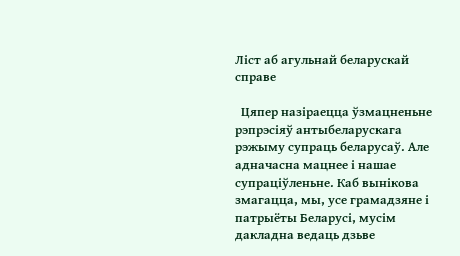Ліст аб агульнай беларускай справе

  Цяпер назіраецца ўзмацненьне рэпрэсіяў антыбеларускага рэжыму супраць беларусаў. Але адначасна мацнее і нашае супраціўленьне. Каб вынікова змагацца, мы, усе грамадзяне і патрыёты Беларусі, мусім дакладна ведаць дзьве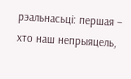рэальнасьці: першая – хто наш непрыяцель,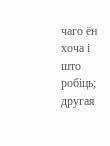чаго ён хоча і што робіць; другая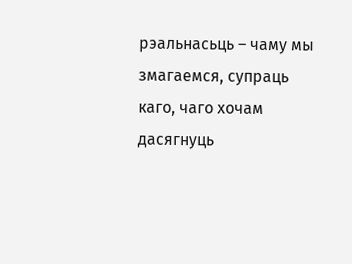рэальнасьць – чаму мы змагаемся, супраць каго, чаго хочам дасягнуць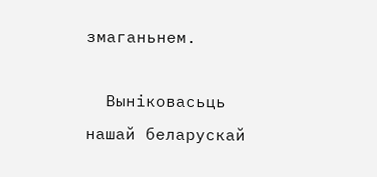змаганьнем.

  Выніковасьць нашай беларускай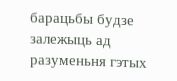барацьбы будзе залежыць ад разуменьня гэтых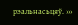рэальнасьцяў. ›››